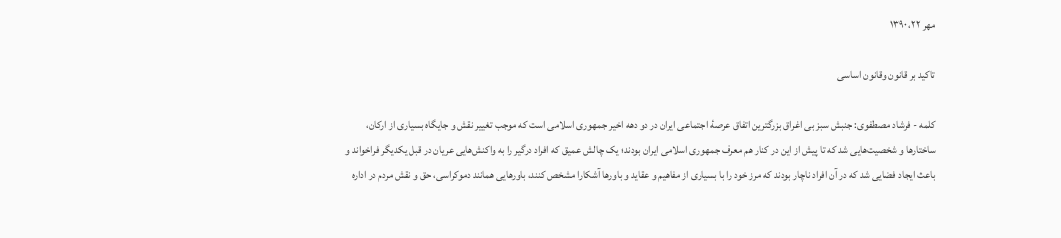مهر ۲۲، ۱۳۹۰

تاکید بر قانون وقانون اساسی

کلمه - فرشاد مصطفوی: جنبش سبز بی‌ اغراق بزرگترین اتفاق عرصهٔ اجتماعی ایران در دو دهه اخیر جمهوری اسلامی است که موجب تغییر نقش و جایگاه بسیاری از ارکان، ساختارها و شخصیت‌هایی‌ شد که تا پیش از این در کنار هم معرف جمهوری اسلامی ایران بودند؛ یک چالش عمیق که افراد درگیر را به واکنش‌هایی‌ عریان در قبل یکدیگر فراخواند و باعث ایجاد فضایی شد که در آن افراد ناچار بودند که مرز خود را با بسیاری از مفاهیم و عقاید و باورها آشکارا مشخص کنند، باور‌هایی‌ همانند دموکراسی، حق و نقش مردم در اداره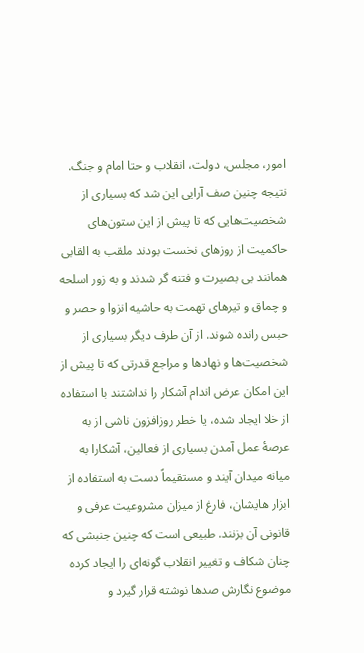امور، مجلس، دولت، انقلاب و حتا امام و جنگ. نتیجه چنین صف آرایی این شد که بسیاری از شخصیت‌هایی‌ که تا پیش از این ستون‌های حاکمیت از روزهای نخست بودند ملقب به القابی همانند بی‌ بصیرت و فتنه گر شدند و به زور اسلحه و چماق و تیرهای تهمت به حاشیه انزوا و حصر و حبس رانده شوند. از آن طرف دیگر بسیاری از شخصیت‌ها و نهاد‌ها و مراجع قدرتی‌ که تا پیش از این امکان عرض اندام آشکار را نداشتند با استفاده از خلا ایجاد شده، یا خطر روزافزون ناشی‌ از به عرصهٔ عمل آمدن بسیاری از فعالین، آشکارا به میانه میدان آیند و مستقیماً دست به استفاده از ابزار هایشان، فارغ از میزان مشروعیت عرفی و قانونی‌ آن بزنند. طبیعی است که چنین جنبشی که چنان شکاف و تغییر انقلاب گونه‌ای را ایجاد کرده موضوع نگارش صد‌ها نوشته قرار گیرد و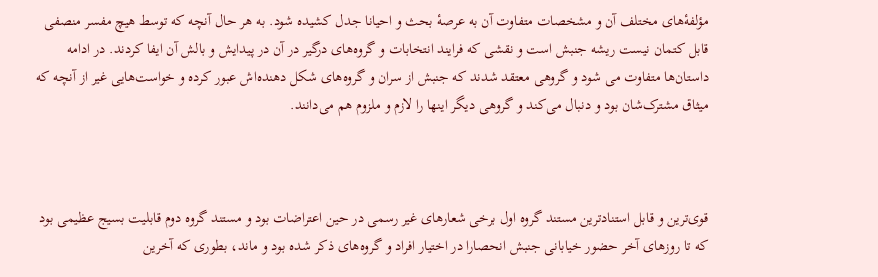مؤلفهٔ‌های مختلف آن و مشخصات متفاوت آن به عرصهٔ بحث و احیانا جدل کشیده شود. به هر حال آنچه که توسط هیچ مفسر منصفی قابل کتمان نیست ریشه جنبش است و نقشی‌ که فرایند انتخابات و گروه‌های درگیر در آن در پیدایش و بالش آن ایفا کردند. در ادامه داستان‌ها متفاوت می شود و گروهی معتقد شدند که جنبش از سران و گروه‌های شکل دهنده‌اش عبور کرده و خواست‌هایی‌ غیر از آنچه که میثاق مشترک‌شان بود و دنبال می‌کند و گروهی دیگر اینها را لازم و ملزوم هم می‌دانند.



قوی‌ترین و قابل استناد‌ترین مستند گروه اول برخی شعارهای غیر رسمی در حین اعتراضات بود و مستند گروه دوم قابلیت بسیج عظیمی‌ بود که تا روزهای آخر حضور خیابانی جنبش انحصارا در اختیار افراد و گروه‌های ذکر شده بود و ماند، بطوری که آخرین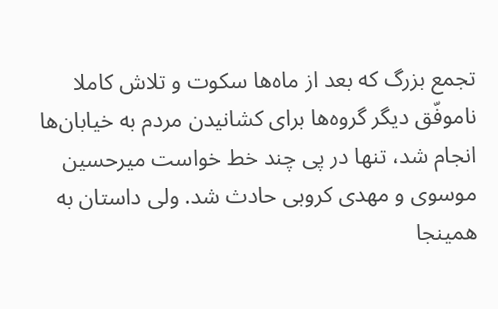تجمع بزرگ که بعد از ماه‌ها سکوت و تلاش کاملا ناموفّق دیگر گروه‌ها برای کشانیدن مردم به خیابان‌ها انجام شد، تنها در پی‌ چند خط خواست میرحسین موسوی و مهدی کروبی حادث شد. ولی‌ داستان به همینجا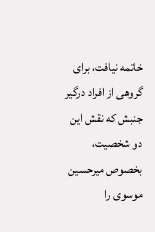خاتمه نیافت، برای گروهی از افراد درگیر جنبش که نقش این دو شخصیت، بخصوص میرحسین موسوی را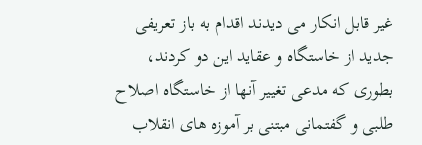غیر قابل انکار می دیدند اقدام به باز تعریفی‌ جدید از خاستگاه و عقاید این دو کردند، بطوری که مدعی تغییر آنها از خاستگاه اصلاح طلبی و گفتمانی مبتنی‌ بر آموزه های انقلاب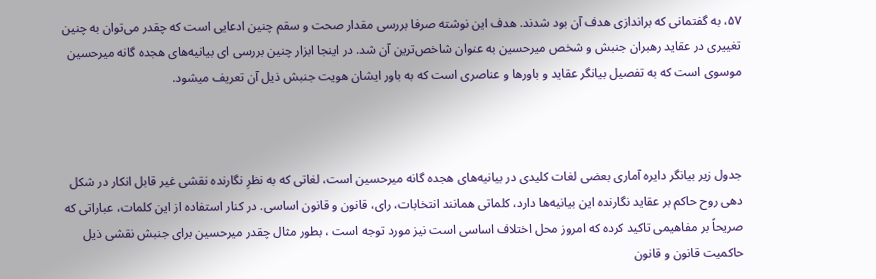۵۷، به گفتمانی که براندازی هدف آن بود شدند. هدف این نوشته صرفا بررسی مقدار صحت و سقم چنین ادعایی است که چقدر می‌توان به چنین تغییری در عقاید رهبران جنبش و شخص میرحسین به عنوان شاخص‌ترین آن شد. در اینجا ابزار چنین بررسی ای بیانیه‌های هجده گانه میرحسین موسوی است که به تفصیل بیانگر عقاید و باور‌ها و عناصری است که به باور ایشان هویت جنبش ذیل آن تعریف میشود.



جدول زیر بیانگر دایره آماری بعضی‌ لغات کلیدی در بیانیه‌های هجده گانه میرحسین است، لغاتی که به نظرِ نگارنده نقشی‌ غیر قابل انکار در شکل دهی‌ روح حاکم بر عقاید نگارنده این بیانیه‌ها دارد، کلماتی‌ همانند انتخابات، رای، قانون و قانون اساسی‌. در کنار استفاده از این کلمات، عباراتی که صریحاً بر مفاهیمی تاکید کرده که امروز محل اختلاف اساسی‌ است نیز مورد توجه است ، بطور مثال چقدر میرحسین برای جنبش نقشی‌ ذیل حاکمیت قانون و قانون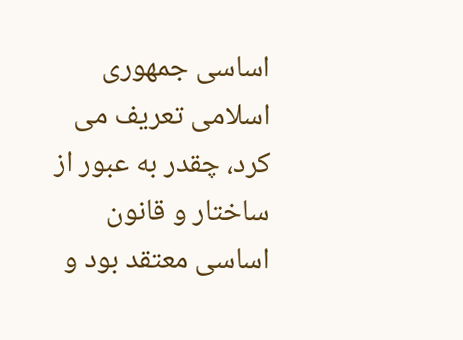اساسی جمهوری اسلامی تعریف می کرد، چقدر به عبور از ساختار و قانون اساسی‌ معتقد بود و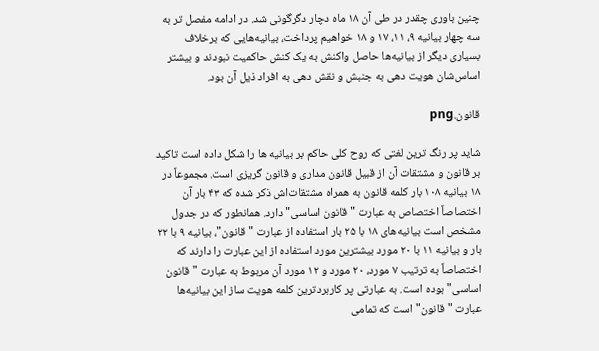چنین باوری چقدر در طی‌ آن ۱۸ ماه دچار دگرگونی شد. در ادامه مفصل تر به سه چهار بیانیه ۹، ۱۱، ۱۷ و ۱۸ خواهیم پرداخت، بیانیه‌هایی‌ که برخلاف بسیاری دیگر از بیانیه‌ها حاصل واکنش به یک کنش حاکمیت نبودند و بیشتر اساس‌شان هویت دهی‌ به جنبش و نقش دهی‌ به افراد ذیل آن بود.

قانون.png

شاید پر رنگ ترین لغتی که روح کلی‌ حاکم بر بیانیه ها را شکل داده است تاکید بر قانون و مشتقات آن از قبیل قانون مداری و قانون گریزی است. مجموعاً در ۱۸ بیانیه ۱۰۸ بار کلمه قانون به همراه مشتقات‌اش ذکر شده که ۴۳ بار آن اختصاصاً اختصاص به عبارت "قانون اساسی‌" دارد. همانطور که در جدول مشخص است بیانیه‌های ۱۸ با ۲۵ بار استفاده از عبارت "قانون"، بیانیه ۹ با ۲۲ بار و بیانیه ۱۱ با ۲۰ مورد بیشترین مورد استفاده از این عبارت را دارند که اختصاصاً به ترتیب ۷ مورد، ۲۰ مورد و ۱۲ مورد آن مربوط به عبارت "قانون اساسی‌" بوده است. به عبارتی پر کاربرد‌ترین کلمه هویت ساز این بیانیه‌ها عبارت "قانون" است که تمامی‌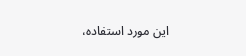این مورد استفاده،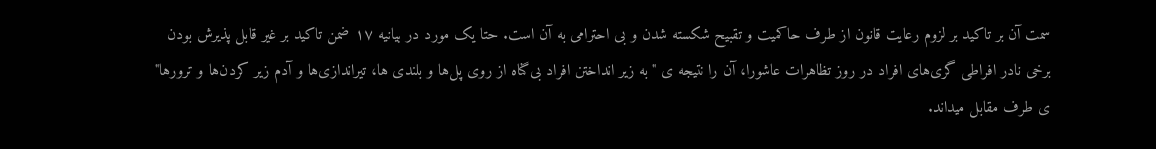سمت آن بر تاکید بر لزوم رعایت قانون از طرف حاکمیت و تقبیح شکسته شدن و بی‌ احترامی به آن است. حتا یک مورد در بیانیه ۱۷ ضمن تاکید بر غیر قابل پذیرش بودن برخی‌ نادر افراطی گری‌های افراد در روز تظاهرات عاشورا، آن را نتیجه ی "به زیر انداختن افراد بی‌گناه از روی پل‌ها و بلندی ها، تیراندازی‌ها و آدم زیر کردن‌ها و ترورها" ی طرف مقابل میداند.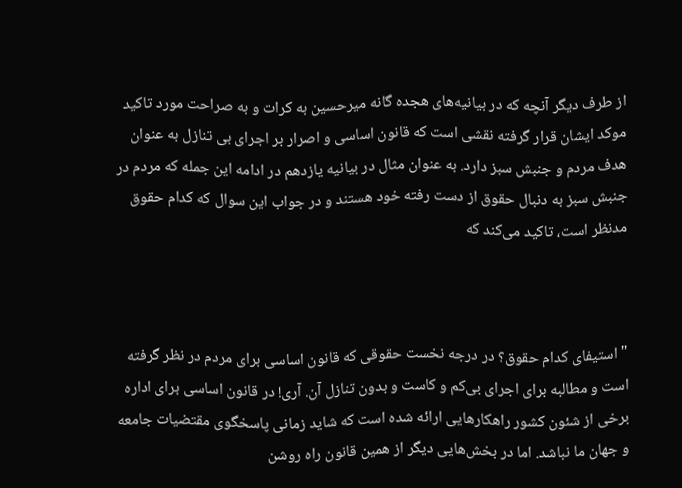از طرف دیگر آنچه که در بیانیه‌های هجده گانه میرحسین به کرات و به صراحت مورد تاکید موکد ایشان قرار گرفته نقشی‌ است که قانون اساسی‌ و اصرار بر اجرای بی‌ تنازل به عنوان هدف مردم و جنبش سبز دارد. به عنوان مثال در بیانیه یازدهم در ادامه این جمله که مردم در جنبش سبز به دنبال حقوق از دست رفته خود هستند و در جواب این سوال که کدام حقوق مدنظر است، تاکید می‌کند که



" استیفای کدام حقوق؟ در درجه نخست حقوقی که قانون اساسی برای مردم در نظر گرفته است و مطالبه برای اجرای بی‌کم و کاست و بدون تنازل آن. آری! در قانون اساسی برای اداره برخی از شئون کشور راهکارهایی ارائه شده است که شاید زمانی پاسخگوی مقتضیات جامعه و جهان ما نباشد. اما در بخش‌هایی دیگر از همین قانون راه روشن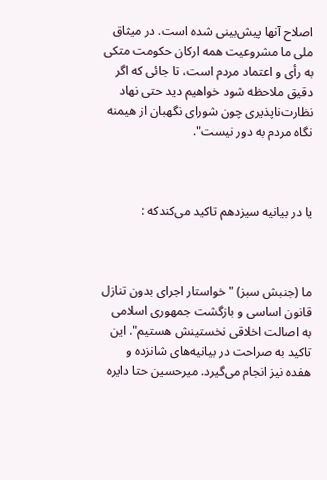اصلاح آنها پیش‌بینی شده است. در میثاق ملی ما مشروعیت همه ارکان حکومت متکی به رأی و اعتماد مردم است، تا جائی که اگر دقیق ملاحظه شود خواهیم دید حتی نهاد نظارت‌ناپذیری چون شورای نگهبان از هیمنه نگاه مردم به دور نیست".



یا در بیانیه سیزدهم تاکید می‌کندکه :



ما (جنبش سبز) " خواستار اجرای بدون تنازل قانون اساسی و بازگشت جمهوری اسلامی به اصالت اخلاقی نخستینش هستیم". این تاکید به صراحت در بیانیه‌های شانزده و هفده نیز انجام می‌گیرد. میرحسین حتا دایره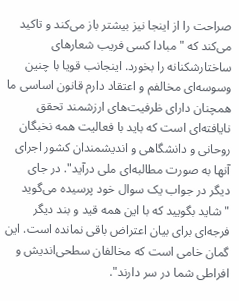صراحت را از اینجا نیز بیشتر باز می‌کند و تاکید می‌کند که "مبادا کسی فریب شعارهای ساختارشکنانه را بخورد. اینجانب قویا با چنین وسوسه‌ای مخالفم و اعتقاد دارم قانون اساسی ما همچنان دارای ظرفیت‌های ارزشمند تحقق نایافته‌ای است که باید با فعالیت همه نخبگان روحانی و دانشگاهی و اندیشمندان کشور اجرای آنها به صورت مطالبه‌ای ملی درآید". در جای دیگر در جواب یک سوال خود پرسیده می‌گوید "شاید بگویید که با این همه قید و بند دیگر فرجه‌ای برای بیان اعتراض باقی نمانده است. این گمان خامی است که مخالفان سطحی‌اندیش و افراطی شما در سر دارند".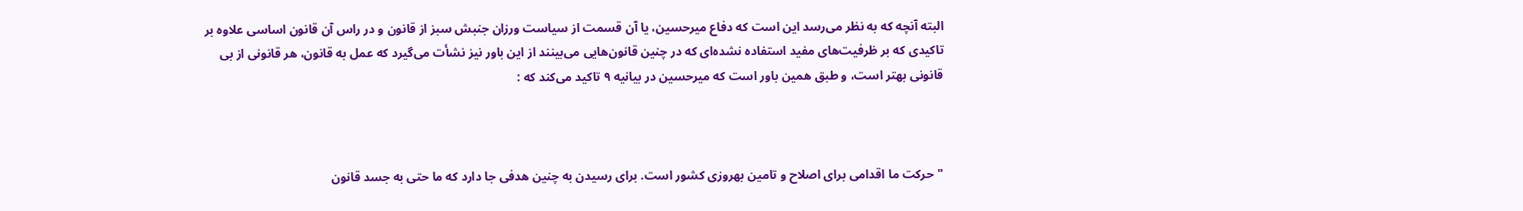البته آنچه که به نظر می‌رسد این است که دفاع میرحسین، یا آن قسمت از سیاست ورزان جنبش سبز از قانون و در راس آن قانون اساسی‌ علاوه بر تاکیدی که بر ظرفیت‌های مفید استفاده نشده‌ای که در چنین قانون‌هایی‌ می‌بینند از این باور نیز نشأت می‌گیرد که عمل به قانون، هر قانونی‌ از بی‌ قانونی‌ بهتر است، و طبق همین باور است که میرحسین در بیانیه ۹ تاکید می‌کند که :



"حرکت ما اقدامی برای اصلاح و تامین بهروزی کشور است. برای رسیدن به چنین هدفی جا دارد که ما حتی به جسد قانون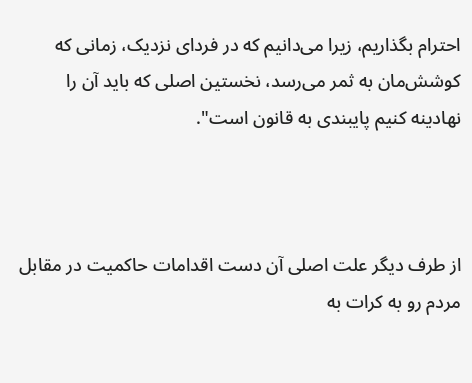احترام بگذاریم، زیرا می‌دانیم که در فردای نزدیک، زمانی که کوشش‌مان به ثمر می‌رسد، نخستین اصلی که باید آن را نهادینه کنیم پایبندی به قانون است".



از طرف دیگر علت اصلی‌ آن دست اقدامات حاکمیت در مقابل مردم رو به کرات به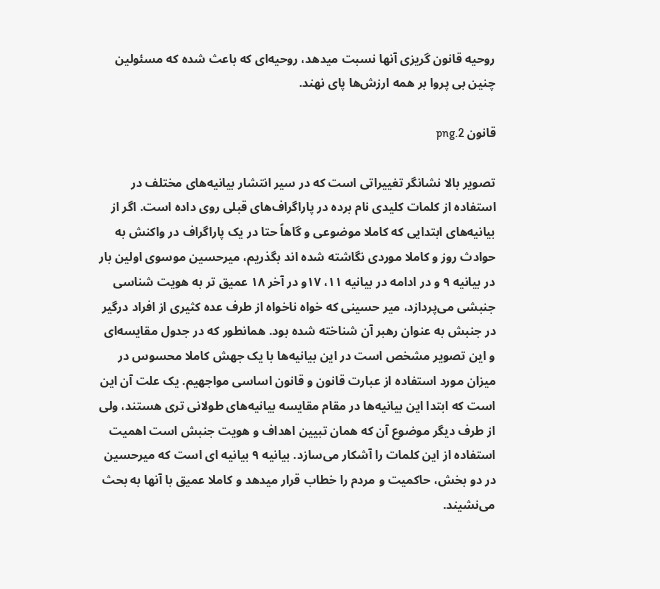روحیه قانون گریزی آنها نسبت میدهد، روحیه‌ای که باعث شده که مسئولین چنین بی‌ پروا بر همه ارزش‌ها پای نهند.

قانون 2.png

تصویر بالا نشانگر تغییراتی است که در سیر انتشار بیانیه‌های مختلف در استفاده از کلمات کلیدی نام برده در پاراگراف‌های قبلی‌ روی داده است. اگر از بیانیه‌های ابتدایی که کاملا موضوعی و گاهاً حتا در یک پاراگراف در واکنش به حوادث روز و کاملا موردی نگاشته شده اند بگذریم، میرحسین موسوی اولین بار در بیانیه ۹ و در ادامه در بیانیه ۱۱، ۱۷و در آخر ۱۸ عمیق تر به هویت شناسی‌ جنبشی می‌پردازد، میر حسینی که خواه ناخواه از طرف عده کثیری از افراد درگیر در جنبش به عنوان رهبر آن شناخته شده بود. همانطور که در جدول مقایسه‌ای و این تصویر مشخص است در این بیانیه‌ها با یک جهش کاملا محسوس در میزان مورد استفاده از عبارت قانون و قانون اساسی‌ مواجهیم. یک علت آن این است که ابتدا این بیانیه‌ها در مقام مقایسه بیانیه‌های طولانی‌ تری هستند، ولی‌ از طرف دیگر موضوع آن که همان تبیین اهداف و هویت جنبش است اهمیت استفاده از این کلمات را آشکار می‌سازد. بیانیه ۹ بیانیه ای است که میرحسین در دو بخش، حاکمیت و مردم را خطاب قرار میدهد و کاملا عمیق با آنها به بحث می‌نشیند.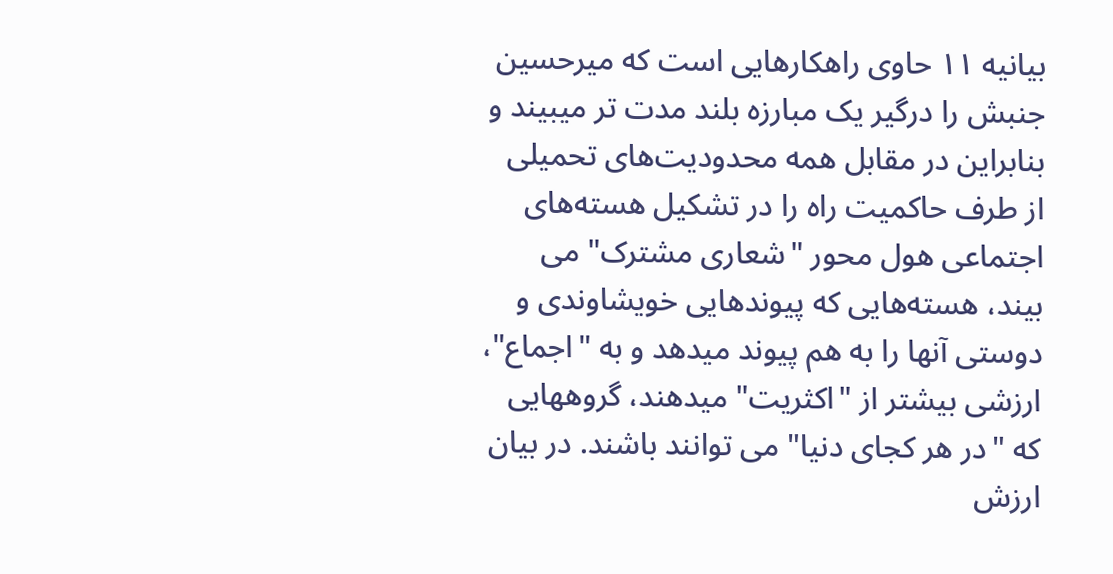بیانیه ۱۱ حاوی راهکار‌هایی‌ است که میرحسین جنبش را درگیر یک مبارزه بلند مدت تر میبیند و بنابراین در مقابل همه محدودیت‌های تحمیلی از طرف حاکمیت راه را در تشکیل هسته‌های اجتماعی هول محور "شعاری مشترک" می بیند، هسته‌هایی‌ که پیوند‌هایی‌ خویشاوندی و دوستی‌ آنها را به هم پیوند میدهد و به "اجماع"، ارزشی بیشتر از "اکثریت" میدهند، گرو‌ههایی که "در هر کجای دنیا" می توانند باشند. در بیان ارزش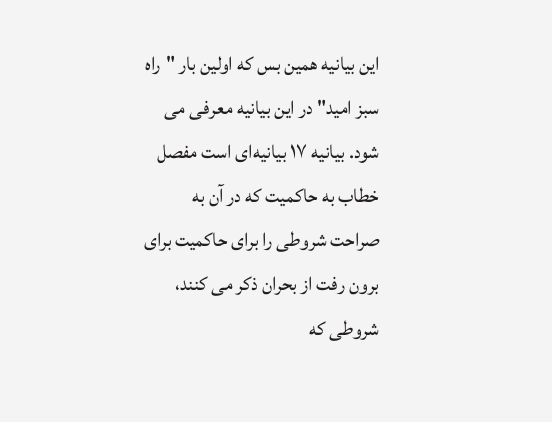این بیانیه همین بس که اولین بار "راه سبز امید" در این بیانیه معرفی‌ می شود. بیانیه ۱۷ بیانیه‌ای است مفصل خطاب به حاکمیت که در آن به صراحت شروطی را برای حاکمیت برای برون رفت از بحران ذکر می کنند، شروطی که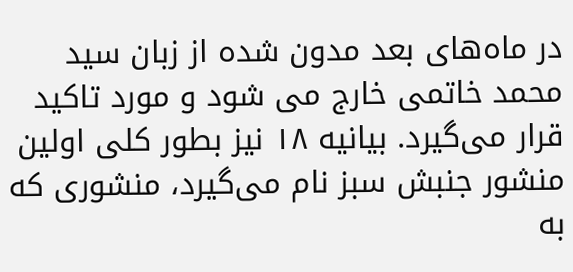در ماه‌های بعد مدون شده از زبان سید محمد خاتمی خارج می شود و مورد تاکید قرار می‌گیرد. بیانیه ۱۸ نیز بطور کلی‌ اولین منشور جنبش سبز نام می‌گیرد، منشوری که به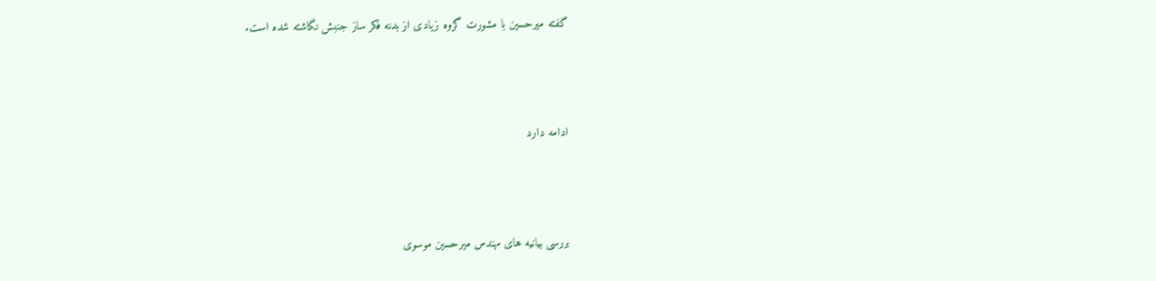گفته میرحسین با مشورت گروه زیادی از بدنه فکر ساز جنبش نگاشته شده است.



ادامه دارد



بررسی بیانیه های مهندس میرحسین موسوی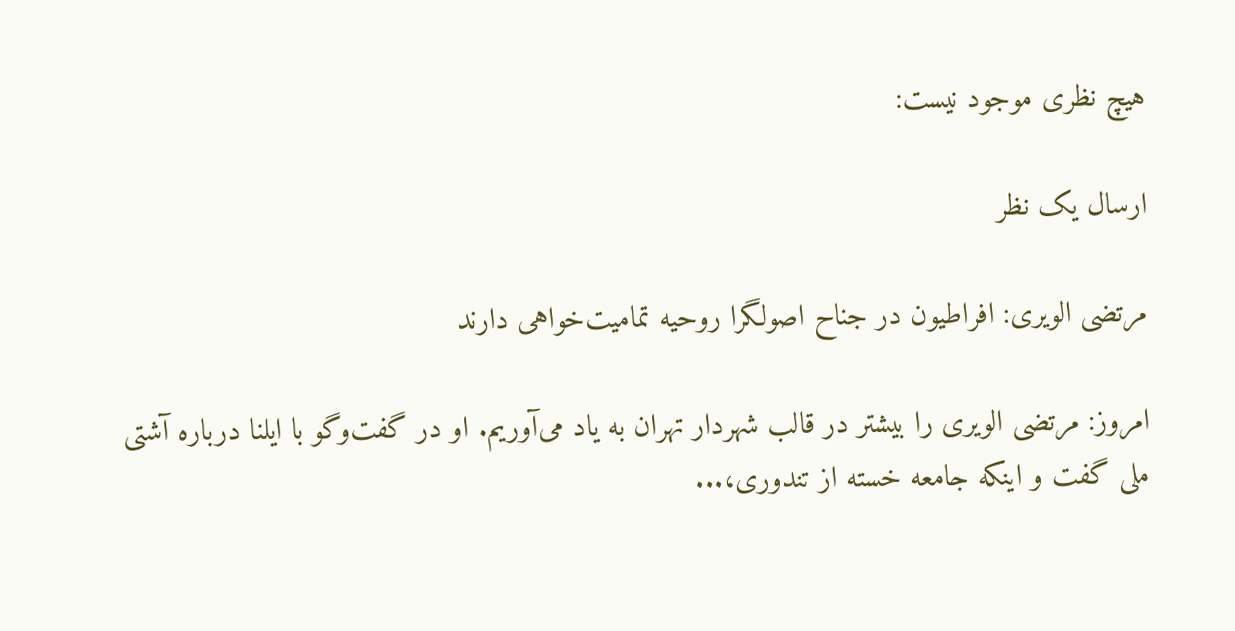هیچ نظری موجود نیست:

ارسال یک نظر

مرتضی الویری: افراطیون در جناح اصولگرا روحیه تمامیت‌خواهی دارند

امروز: مرتضی الویری را بیشتر در قالب شهردار تهران به یاد می‌آوریم. او در گفت‌و‌گو با ایلنا درباره آشتی ملی گفت و اینکه جامعه خسته از تندوری،...